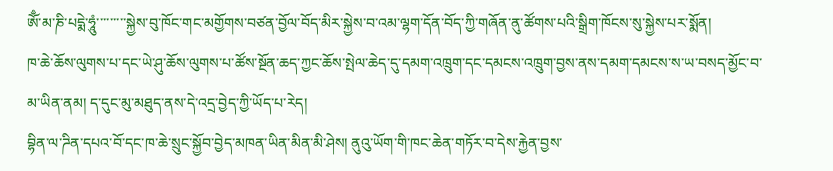ཨོྃ་མ་ཎི་པདྨེ་ཧཱུཾ་་་་་་་་་སྐྱེས་བུ་ཁོང་གང་མགྱོགས་བཙན་བྱོལ་བོད་མིར་སྐྱེས་བ་འམ་ལྷག་དོན་བོད་ཀྱི་གཞོན་ནུ་ཚོགས་པའི་སྒྲིག་ཁོངས་སུ་སྐྱེས་པར་སྨོན།
ཁ་ཆེ་ཆོས་ལུགས་པ་དང་ཡེ་ཤུ་ཆོས་ལུགས་པ་ཚོས་སྔོན་ཆད་ཀྱང་ཆོས་སྤེལ་ཆེད་དུ་དམག་འཁྲུག་དང་དམངས་འཁྲུག་བྱས་ནས་དམག་དམངས་ས་ཡ་བསད་མྱོང་བ་མ་ཡིན་ནམ། ད་དུང་མུ་མཐུད་ནས་དེ་འདྲ་བྱེད་ཀྱི་ཡོད་པ་རེད།
བྷིན་ལ་ཌིན་དཔའ་བོ་དང་ཁ་ཆེ་སྲུང་སྐྱོབ་བྱེད་མཁན་ཡིན་མིན་མི་ཤེས། ནུའུ་ཡོག་གི་ཁང་ཆེན་གཏོར་བ་དེས་རྐྱེན་བྱས་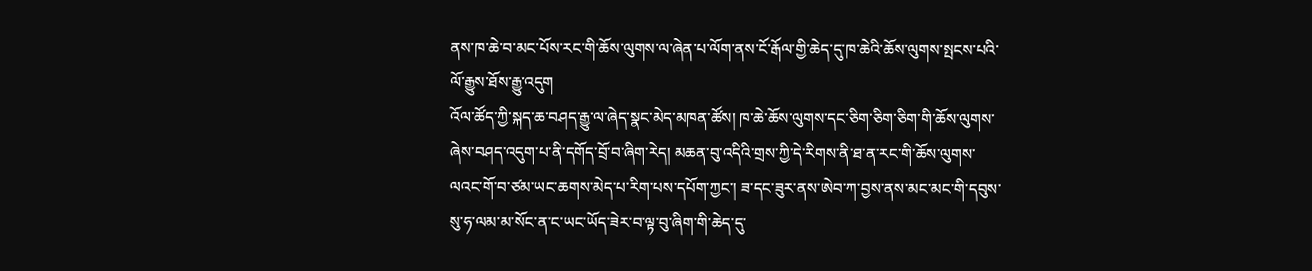ནས་ཁ་ཆེ་བ་མང་པོས་རང་གི་ཆོས་ལུགས་ལ་ཞེན་པ་ལོག་ནས་ངོ་རྒོལ་གྱི་ཆེད་དུ་ཁ་ཆེའི་ཆོས་ལུགས་སྤངས་པའི་ལོ་རྒྱུས་ཐོས་རྒྱུ་འདུག
འོལ་ཚོད་ཀྱི་སྐད་ཆ་བཤད་རྒྱུ་ལ་ཞེད་སྣང་མེད་མཁན་ཚོས། ཁ་ཆེ་ཆོས་ལུགས་དང་ཅིག་ཅིག་ཅིག་གི་ཆོས་ལུགས་ཞེས་བཤད་འདུག་པ་ནི་དགོད་བྲོ་བ་ཞིག་རེད། མཆན་བུ་འདིའི་གྲས་ཀྱི་དེ་རིགས་ནི་ཐ་ན་རང་གི་ཆོས་ལུགས་ལའང་གོ་བ་ཙམ་ཡང་ཆགས་མེད་པ་རིག་པས་དཔོག་ཀྱང་། ཟ་དང་ཟུར་ནས་ཨེབ་ཀ་བྱས་ནས་མང་མང་གི་དབུས་སུ་ཧ་ལམ་མ་སོང་ན་ང་ཡང་ཡོད་ཟེར་བ་ལྟ་བུ་ཞིག་གི་ཆེད་དུ་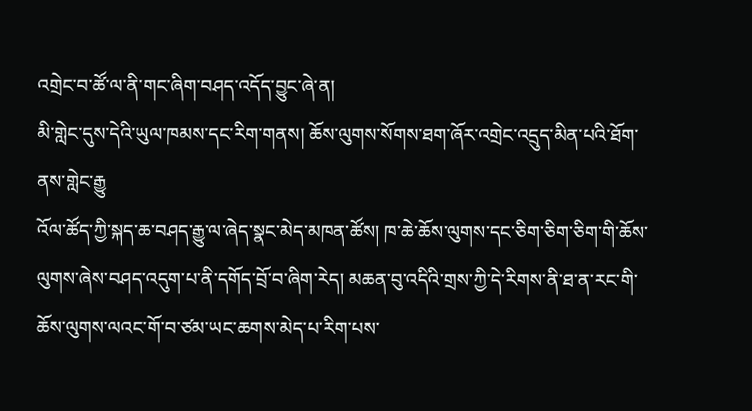འགྲེང་བ་ཚོ་ལ་ནི་གང་ཞིག་བཤད་འདོད་བྱུང་ཞེ་ན།
མི་གླེང་དུས་དེའི་ཡུལ་ཁམས་དང་རིག་གནས། ཆོས་ལུགས་སོགས་ཐག་ཞོར་འགྲེང་འདྲུད་མིན་པའི་ཐོག་ནས་གླེང་རྒྱུ
འོལ་ཚོད་ཀྱི་སྐད་ཆ་བཤད་རྒྱུ་ལ་ཞེད་སྣང་མེད་མཁན་ཚོས། ཁ་ཆེ་ཆོས་ལུགས་དང་ཅིག་ཅིག་ཅིག་གི་ཆོས་ལུགས་ཞེས་བཤད་འདུག་པ་ནི་དགོད་བྲོ་བ་ཞིག་རེད། མཆན་བུ་འདིའི་གྲས་ཀྱི་དེ་རིགས་ནི་ཐ་ན་རང་གི་ཆོས་ལུགས་ལའང་གོ་བ་ཙམ་ཡང་ཆགས་མེད་པ་རིག་པས་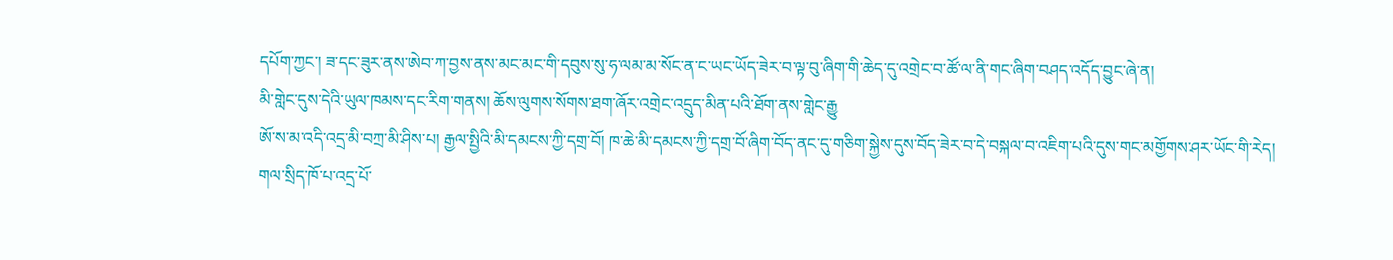དཔོག་ཀྱང་། ཟ་དང་ཟུར་ནས་ཨེབ་ཀ་བྱས་ནས་མང་མང་གི་དབུས་སུ་ཧ་ལམ་མ་སོང་ན་ང་ཡང་ཡོད་ཟེར་བ་ལྟ་བུ་ཞིག་གི་ཆེད་དུ་འགྲེང་བ་ཚོ་ལ་ནི་གང་ཞིག་བཤད་འདོད་བྱུང་ཞེ་ན།
མི་གླེང་དུས་དེའི་ཡུལ་ཁམས་དང་རིག་གནས། ཆོས་ལུགས་སོགས་ཐག་ཞོར་འགྲེང་འདྲུད་མིན་པའི་ཐོག་ནས་གླེང་རྒྱུ
ཨོ་ས་མ་འདི་འདྲ་མི་བཀྲ་མི་ཤིས་པ། རྒྱལ་སྤྱིའི་མི་དམངས་ཀྱི་དགྲ་བོ། ཁ་ཆེ་མི་དམངས་ཀྱི་དགྲ་བོ་ཞིག་བོད་ནང་དུ་གཅིག་སྐྱེས་དུས་བོད་ཟེར་བ་དེ་བསྐལ་བ་འཇིག་པའི་དུས་གང་མགྱོགས་ཤར་ཡོང་གི་རེད། གལ་སྲིད་ཁོ་པ་འདྲ་པོ་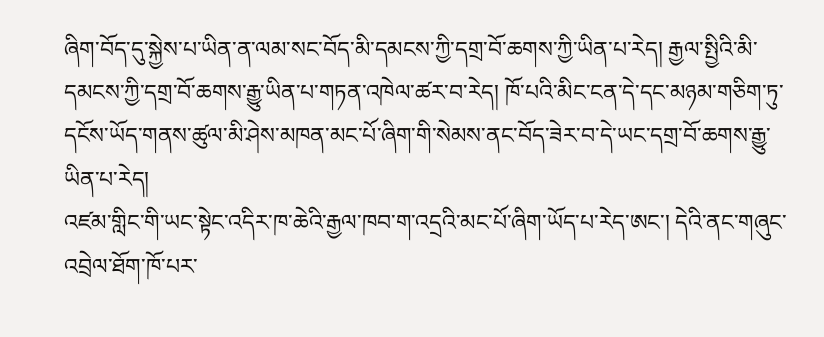ཞིག་བོད་དུ་སྐྱེས་པ་ཡིན་ན་ལམ་སང་བོད་མི་དམངས་ཀྱི་དགྲ་བོ་ཆགས་ཀྱི་ཡིན་པ་རེད། རྒྱལ་སྤྱིའི་མི་དམངས་ཀྱི་དགྲ་བོ་ཆགས་རྒྱུ་ཡིན་པ་གཏན་འཁེལ་ཚར་བ་རེད། ཁོ་པའི་མིང་ངན་དེ་དང་མཉམ་གཅིག་ཏུ་དངོས་ཡོད་གནས་ཚུལ་མི་ཤེས་མཁན་མང་པོ་ཞིག་གི་སེམས་ནང་བོད་ཟེར་བ་དེ་ཡང་དགྲ་བོ་ཆགས་རྒྱུ་ཡིན་པ་རེད།
འཛམ་གླིང་གི་ཡང་སྟེང་འདིར་ཁ་ཆེའི་རྒྱལ་ཁབ་ག་འདྲའི་མང་པོ་ཞིག་ཡོད་པ་རེད་ཨང་། དེའི་ནང་གཞུང་འབྲེལ་ཐོག་ཁོ་པར་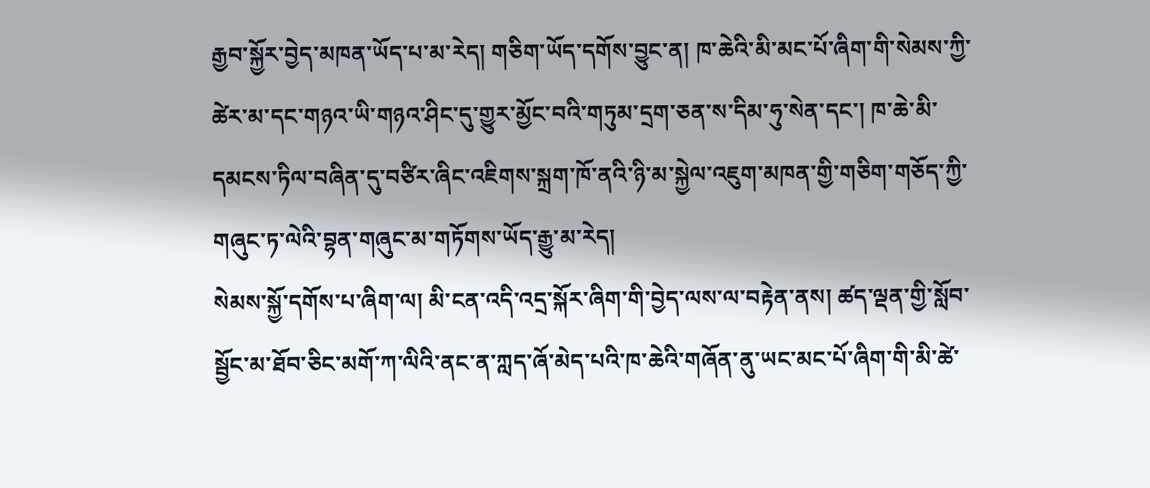རྒྱབ་སྐྱོར་བྱེད་མཁན་ཡོད་པ་མ་རེད། གཅིག་ཡོད་དགོས་བྱུང་ན། ཁ་ཆེའི་མི་མང་པོ་ཞིག་གི་སེམས་ཀྱི་ཚེར་མ་དང་གཉའ་ཡི་གཉའ་ཤིང་དུ་གྱུར་མྱོང་བའི་གཏུམ་དྲག་ཅན་ས་དིམ་ཧུ་སེན་དང་། ཁ་ཆེ་མི་དམངས་ཏིལ་བཞིན་དུ་བཙིར་ཞིང་འཇིགས་སྐྲག་ཁོ་ནའི་ཉི་མ་སྐྱེལ་འཇུག་མཁན་གྱི་གཅིག་གཅོད་ཀྱི་གཞུང་ཏ་ལེའི་བྷན་གཞུང་མ་གཏོགས་ཡོད་རྒྱུ་མ་རེད།
སེམས་སྐྱོ་དགོས་པ་ཞིག་ལ། མི་ངན་འདི་འདྲ་སྐོར་ཞིག་གི་བྱེད་ལས་ལ་བརྟེན་ནས། ཚད་ལྡན་གྱི་སློབ་སྦྱོང་མ་ཐོབ་ཅིང་མགོ་ཀ་ལིའི་ནང་ན་ཀླད་ཞོ་མེད་པའི་ཁ་ཆེའི་གཞོན་ནུ་ཡང་མང་པོ་ཞིག་གི་མི་ཚེ་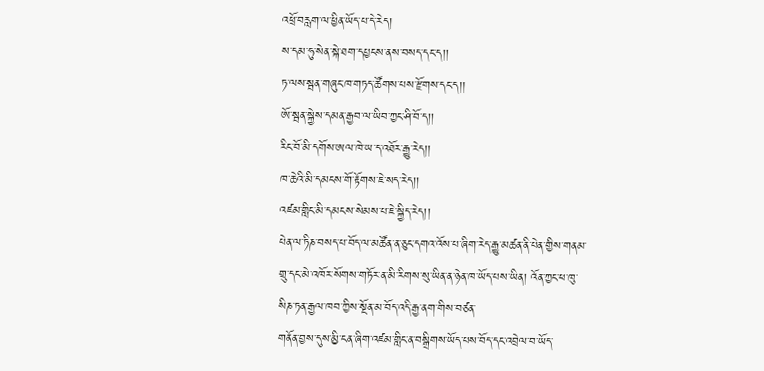འཕྲོ་བརླག་ལ་ཕྱིན་ཡོད་པ་དེ་རེད།
ས་དམ་ཧུ་སེན་སྐེ་ཐག་དཔྱངས་ནས་བསད་དང་ད།།
ཏ་ལས་སྦན་གཞུང་ཁ་གཏད་ཚོགས་པས་རྫོགས་དང་ད།།
ཨོ་སྦན་སྐྱེས་དམན་རྒྱབ་ལ་ཡིབ་ཀྱང་ཤི་བོ་ད།།
རིང་བོ་མི་དགོས་ཨལ་ཁེ་ཡ་ད་འཐོར་རྒྱུ་རེད།།
ཁ་ཆེའི་མི་དམངས་གོ་རྟོགས་ཇེ་སད་རེད།།
འཛམ་གླིང་མི་དམངས་སེམས་པ་ཇེ་སྐྱིད་རེད།།
པེན་ལ་ཏིཎ་བསད་པ་བོད་ལ་མཚོན་ན་ཅུང་དགའ་འོས་པ་ཞིག་རེད་རྒྱུ་མཚན་ནི་པེན་གྱིས་གནམ་གྲུ་དང་མེ་འཁོར་སོགས་གཏོར་ན་མི་རིགས་སུ་ཡིན་ན་ཉེན་ཁ་ཡོད་པས་ཡིན། འོན་ཀྱང་ཕ་ཁུ་སིཎ་ཏན་རྒྱལ་ཁབ་ཀྱིས་སྔོན་མ་བོད་འདི་རྒྱ་ནག་གིས་བཙན་
གནོན་བྱས་དུས་མྱི་ངན་ཞིག་འཛམ་གླིང་ན་བསྒྲིགས་ཡོད་པས་བོད་དང་འབྲེལ་བ་ཡོད་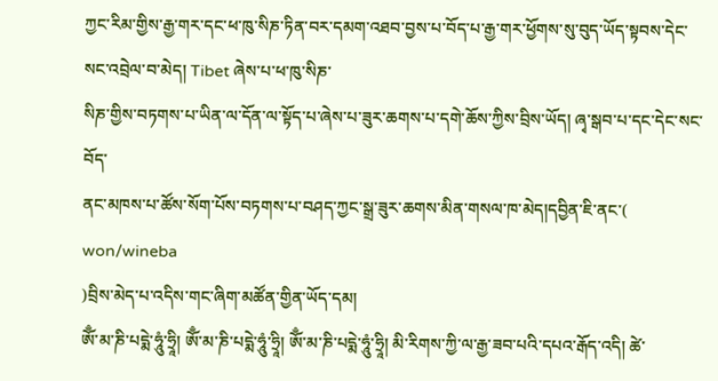ཀྱང་རིམ་གྱིས་རྒྱ་གར་དང་ཕ་ཁུ་སིཎ་ཏིན་བར་དམག་འཐབ་བྱས་པ་བོད་པ་རྒྱ་གར་ཕྱོགས་སུ་བུད་ཡོད་སྟབས་དེང་སང་འབྲེལ་བ་མེད། Tibet ཞེས་པ་ཕ་ཁུ་སིཎ་
སིཎ་གྱིས་བཏགས་པ་ཡིན་ལ་དོན་ལ་སྟོད་པ་ཞེས་པ་ཟུར་ཆགས་པ་དགེ་ཆོས་ཀྱིས་བྲིས་ཡོད། ཞྭ་སྒབ་པ་དང་དེང་སང་བོད་
ནང་མཁས་པ་ཚོས་སོག་པོས་བཏགས་པ་བཤད་ཀྱང་སྒྲ་ཟུར་ཆགས་མིན་གསལ་ཁ་མེད།དབྱིན་ཇི་ནང་( won/wineba
)བྲིས་མེད་པ་འདིས་གང་ཞིག་མཚོན་གྱིན་ཡོད་དམ།
ཨོྃ་མ་ཎི་པདྨེ་ཧཱུཾ་ཧྲཱི། ཨོྃ་མ་ཎི་པདྨེ་ཧཱུཾ་ཧྲཱི། ཨོྃ་མ་ཎི་པདྨེ་ཧཱུཾ་ཧྲཱི། མི་རིགས་ཀྱི་ལ་རྒྱ་ཟབ་པའི་དཔའ་རྒོད་འདི། ཚེ་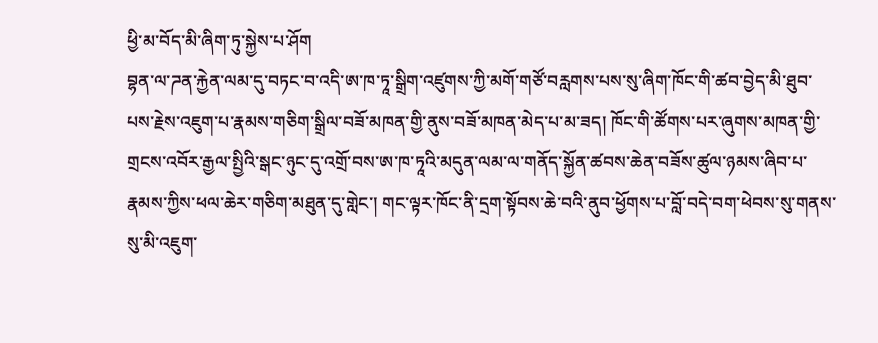ཕྱི་མ་བོད་མི་ཞིག་ཏུ་སྐྱེས་པ་ཤོག
བྷན་ལ་ཌན་རྐྱེན་ལམ་དུ་བཏང་བ་འདི་ཨ་ཁ་ཏཱ་སྒྲིག་འཛུགས་ཀྱི་མགོ་གཙོ་བརླགས་པས་སུ་ཞིག་ཁོང་གི་ཚབ་བྱེད་མི་ཐུབ་པས་རྗེས་འཇུག་པ་རྣམས་གཅིག་སྒྲིལ་བཟོ་མཁན་གྱི་ནུས་བཟོ་མཁན་མེད་པ་མ་ཟད། ཁོང་གི་ཚོགས་པར་ཞུགས་མཁན་གྱི་གྲངས་འབོར་རྒྱལ་སྤྱིའི་སྒང་ཉུང་དུ་འགྲོ་བས་ཨ་ཁ་ཏཱའི་མདུན་ལམ་ལ་གནོད་སྐྱོན་ཚབས་ཆེན་བཟོས་ཚུལ་ཉམས་ཞིབ་པ་རྣམས་ཀྱིས་ཕལ་ཆེར་གཅིག་མཐུན་དུ་གླེང་། གང་ལྟར་ཁོང་ནི་དྲག་སྟོབས་ཆེ་བའི་ནུབ་ཕྱོགས་པ་བློ་བདེ་བག་ཕེབས་སུ་གནས་སུ་མི་འཇུག་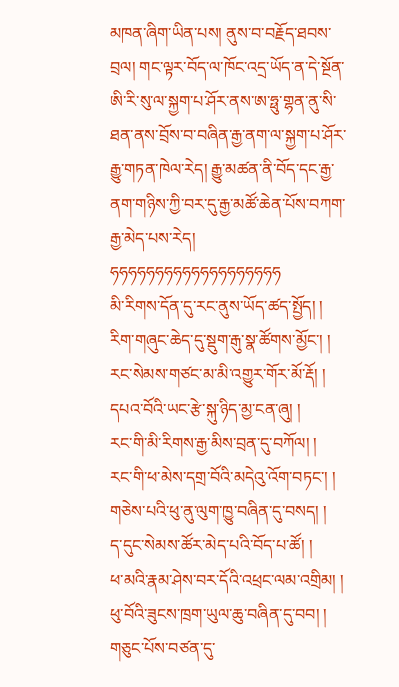མཁན་ཞིག་ཡིན་པས། ནུས་བ་བརྗོད་ཐབས་བྲལ། གང་ལྟར་བོད་ལ་ཁོང་འདྲ་ཡོད་ན་དེ་སྔོན་ཨི་རི་སུ་ལ་སྐྱག་པ་ཤོར་ནས་ཨ་ཧྥུ་གྷན་ནུ་སི་ཐན་ནས་བྲོས་བ་བཞིན་རྒྱ་ནག་ལ་སྐྱག་པ་ཤོར་རྒྱུ་གཏན་ཁེལ་རེད། རྒྱུ་མཚན་ནི་བོད་དང་རྒྱ་ནག་གཉིས་ཀྱི་བར་དུ་རྒྱ་མཚོ་ཆེན་པོས་བཀག་རྒྱ་མེད་པས་རེད། ཧཧཧཧཧཧཧཧཧཧཧཧཧཧཧཧཧཧཧ
མི་རིགས་དོན་དུ་རང་ནུས་ཡོད་ཚད་སྤྱོད། །
རིག་གཞུང་ཆེད་དུ་སྡུག་རྒུ་སྣ་ཚོགས་མྱོང་། །
རང་སེམས་གཙང་མ་མི་འགྱུར་གོར་མོ་རྡོ། །
དཔའ་བོའི་ཡང་རྩེ་སྐུ་ཉིད་མྱ་ངན་ཞུ། །
རང་གི་མི་རིགས་རྒྱ་མིས་བྲན་དུ་བཀོལ། །
རང་གི་ཕ་མེས་དགྲ་བོའི་མདེའུ་འོག་བཏང་། །
གཅེས་པའི་ཕུ་ནུ་ལུག་ཁྱུ་བཞིན་དུ་བསད། །
ད་དུང་སེམས་ཚོར་མེད་པའི་བོད་པ་ཚོ། །
ཕ་མའི་རྣམ་ཤེས་བར་དོའི་འཕྲང་ལམ་འགྲིམ། །
ཕུ་བོའི་ཟུངས་ཁྲག་ཡུལ་ཆུ་བཞིན་དུ་བབ། །
གཅུང་པོས་བཙན་དུ་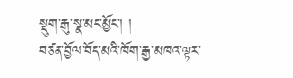སྡུག་རྒུ་སྣ་མང་མྱོང་། །
བཙན་བྱོལ་བོད་མའི་ཁོག་རྒྱ་མཁའ་ལྟར་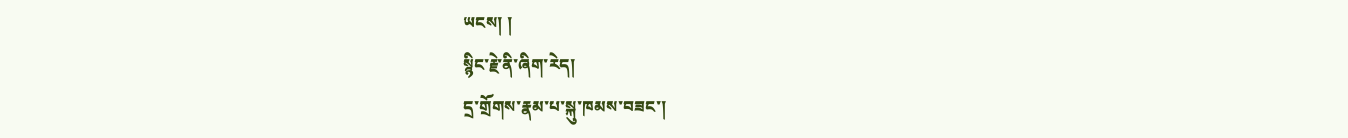ཡངས། །
སྙིང་རྗེ་ནི་ཞིག་རེད།
དྲ་གྲོགས་རྣམ་པ་སྐུ་ཁམས་བཟང་།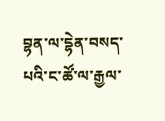བྷན་ལ་དྷེན་བསད་པའི་ང་ཚོ་ལ་རྒྱལ་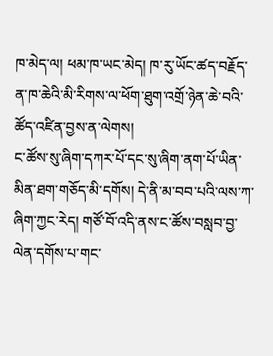ཁ་མེད་ལ། ཕམ་ཁ་ཡང་མེད། ཁ་རུ་ཡོང་ཚད་བརྗོད་ན་ཁ་ཆེའི་མི་རིགས་ལ་ཕོག་ཐུག་འགྲོ་ཉེན་ཆེ་བའི་ཚོད་འཛིན་བྱས་ན་ལེགས།
ང་ཚོས་སུ་ཞིག་དཀར་པོ་དང་སུ་ཞིག་ནག་པོ་ཡིན་མིན་ཐག་གཅོད་མི་དགོས། དེ་ནི་མ་བབ་པའི་ལས་ཀ་ཞིག་ཀྱང་རེད། གཙོ་བོ་འདི་ནས་ང་ཚོས་བསླབ་བྱ་ལེན་དགོས་པ་གང་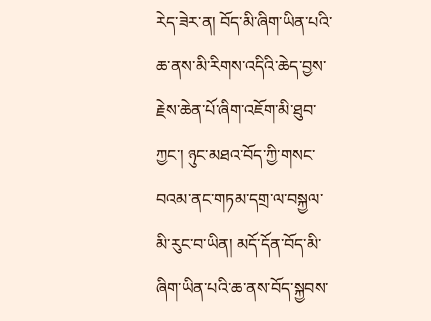རེད་ཟེར་ན། བོད་མི་ཞིག་ཡིན་པའི་ཆ་ནས་མི་རིགས་འདིའི་ཆེད་བྱས་རྗེས་ཆེན་པོ་ཞིག་འཇོག་མི་ཐུབ་ཀྱང་། ཉུང་མཐའ་བོད་ཀྱི་གསང་བའམ་ནང་གཏམ་དགྲ་ལ་བསྐྱལ་མི་རུང་བ་ཡིན། མདོ་དོན་བོད་མི་ཞིག་ཡིན་པའི་ཆ་ནས་བོད་སྐྱབས་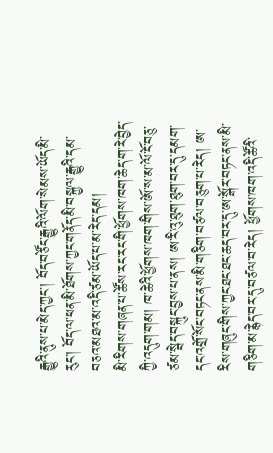རྒྱུའི་ནུས་པ་མེད་ཀྱང་། བོད་བཙོང་རྒྱུའི་ལོག་སེམས་ཡོད་མི་རུང་། བོད་ལ་ཕན་མི་ཐོགས་ཀྱང་གནོད་མི་བསྐྱལ་རྒྱུའི་དམ་བཅའ་མཐའ་མ་འདི་ཙམ་ཡོད་པ་མ་རེད་དམ།
མི་རིགས་གཞན་པ་ཚོས་རང་རང་གི་ཕྱོགས་ཁག་ཆེད་ག་རེ་བྱེད་ཀྱི་འདུག་གམ། ཁ་ཆེའི་ཕྱོགས་ཁག་གིས་ཨོ་ས་མ་ལོ་ངོ་བཅུ་ཙམ་སྦེད་བསྐུང་བྱས་པ་ནས། ཨ་རི་འུ་ཐུག་ཐུག་བར་དུ་དམག་དང་འགྲོ་སོང་བཏང་ནས་མི་གཅིག་བཙལ་བཅུག་པ་རེད། ཨ་རིས་གཞུང་གིས་ཀྱང་ཐང་ཐང་ཆད་བར་དུ་ཨ་སྒོར་བཏང་ནས་མི་གཅིག་མ་རྙེད་བར་དུ་བཙལ་བ་རེད། ཕྱོགས་ཁག་འདི་ཚོའི་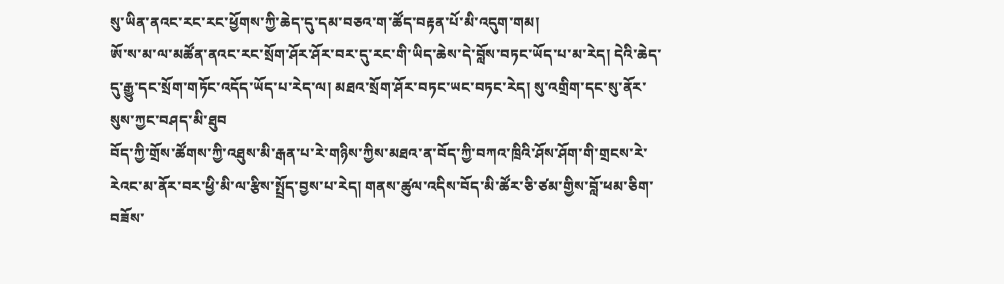སུ་ཡིན་ནའང་རང་རང་ཕྱོགས་ཀྱི་ཆེད་དུ་དམ་བཅའ་ག་ཚོད་བརྟན་པོ་མི་འདུག་གམ།
ཨོ་ས་མ་ལ་མཚོན་ནའང་རང་སྲོག་ཤོར་ཤོར་བར་དུ་རང་གི་ཡིད་ཆེས་དེ་བློས་བཏང་ཡོད་པ་མ་རེད། དེའི་ཆེད་དུ་རྒྱུ་དང་སྲོག་གཏོང་འདོད་ཡོད་པ་རེད་ལ། མཐའ་སྲོག་ཤོར་བཏང་ཡང་བཏང་རེད། སུ་འགྲིག་དང་སུ་ནོར་སུས་ཀྱང་བཤད་མི་ཐུབ
བོད་ཀྱི་གྲོས་ཚོགས་ཀྱི་འཐུས་མི་རྒན་པ་རེ་གཉིས་ཀྱིས་མཐའ་ན་བོད་ཀྱི་བཀའ་ཁྲིའི་ཤོས་ཤོག་གི་གྲངས་རེ་རེའང་མ་ནོར་བར་ཕྱི་མི་ལ་རྩིས་སྤྲོད་བྱས་པ་རེད། གནས་ཚུལ་འདིས་བོད་མི་ཚོར་ཅི་ཙམ་གྱིས་བློ་ཕམ་ཅིག་བཟོས་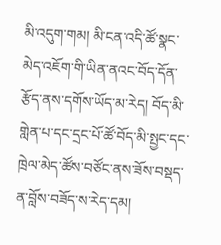མི་འདུག་གམ། མི་ངན་འདི་ཚོ་སྣང་མེད་འཇོག་གི་ཡིན་ནའང་བོད་དོན་རྩོད་ནས་དགོས་ཡོད་མ་རེད། བོད་མི་གླེན་པ་དང་དྲང་པོ་ཚོ་བོད་མི་སྤྱང་དང་ཁྲེལ་མེད་ཚོས་བཙོང་ནས་ཟོས་བསྡད་ན་བློས་བཟོད་ས་རེད་དམ།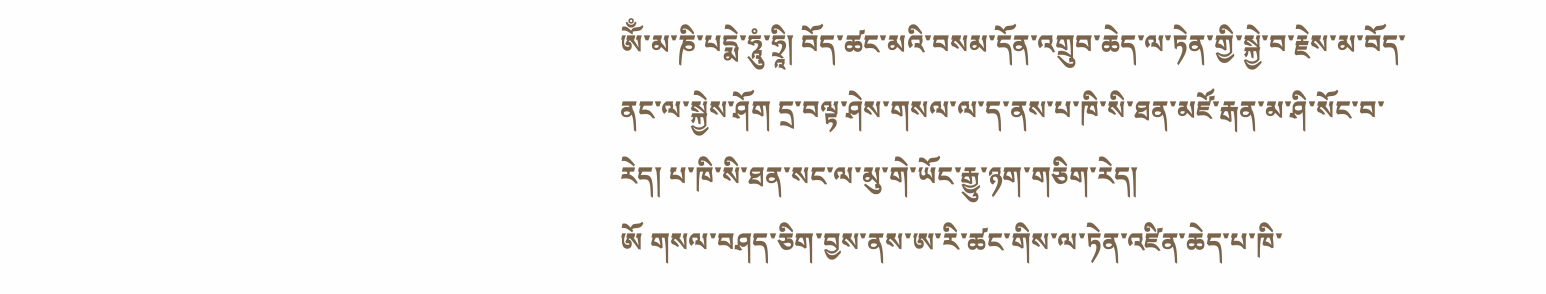ཨོྃ་མ་ཎི་པདྨེ་ཧཱུཾ་ཧྲཱི། བོད་ཚང་མའི་བསམ་དོན་འགྲུབ་ཆེད་ལ་ཏེན་གྱི་སྐྱེ་བ་རྗེས་མ་བོད་ནང་ལ་སྐྱེས་ཤོག དྲ་བལྟ་ཤེས་གསལ་ལ་ད་ནས་པ་ཁི་སི་ཐན་མཛོ་རྒན་མ་ཤི་སོང་བ་རེད། པ་ཁི་སི་ཐན་སང་ལ་མུ་གེ་ཡོང་རྒྱུ་ཉག་གཅིག་རེད།
ཨོ གསལ་བཤད་ཅིག་བྱས་ནས་ཨ་རི་ཚང་གིས་ལ་ཏེན་འཛིན་ཆེད་པ་ཁི་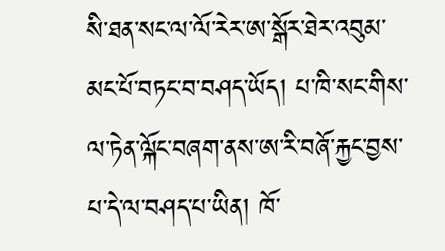སི་ཐན་སང་ལ་ལོ་རེར་ཨ་སྒོར་ཐེར་འབུམ་མང་པོ་བཏང་བ་བཤད་ཡོད། པ་ཁི་སང་གིས་ལ་ཏེན་ལྐོང་བཞག་ནས་ཨ་རི་བཞོ་རྐྱང་བྱས་པ་དེ་ལ་བཤད་པ་ཡིན། ཁོ་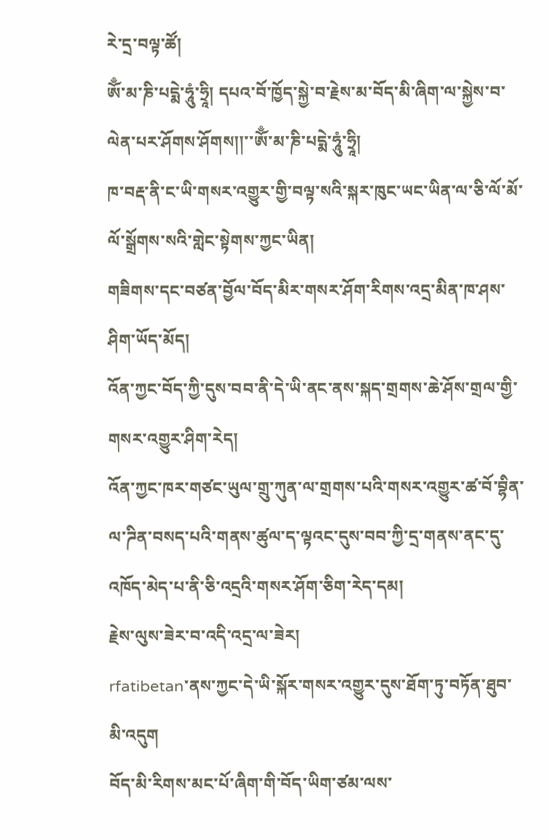རེ་དྲ་བལྟ་ཚོ།
ཨོྃ་མ་ཎི་པདྨེ་ཧཱུཾ་ཧྲཱི། དཔའ་བོ་ཁྱོད་སྐྱེ་བ་རྗེས་མ་བོད་མི་ཞིག་ལ་སྐྱེས་བ་ལེན་པར་ཤོགས་ཤོགས།།་་ཨོྃ་མ་ཎི་པདྨེ་ཧཱུཾ་ཧྲཱི།
ཁ་བརྡ་ནི་ང་ཡི་གསར་འགྱུར་གྱི་བལྟ་སའི་སྐར་ཁུང་ཡང་ཡིན་ལ་ཅི་ལོ་མོ་ལོ་སྒྲོགས་སའི་གླེང་སྟེགས་ཀྱང་ཡིན།
གཟིགས་དང་བཙན་བྱོལ་བོད་མིར་གསར་ཤོག་རིགས་འདྲ་མིན་ཁ་ཤས་ཤིག་ཡོད་མོད།
འོན་ཀྱང་བོད་ཀྱི་དུས་བབ་ནི་དེ་ཡི་ནང་ནས་སྐད་གྲགས་ཆེ་ཤོས་གྲལ་གྱི་གསར་འགྱུར་ཤིག་རེད།
འོན་ཀྱང་ཁར་གཙང་ཡུལ་གྲུ་ཀུན་ལ་གྲགས་པའི་གསར་འགྱུར་ཚ་བོ་བྷིན་ལ་ཌིན་བསད་པའི་གནས་ཚུལ་ད་ལྟའང་དུས་བབ་ཀྱི་དྲ་གནས་ནང་དུ་འཁོད་མེད་པ་ནི་ཅི་འདྲའི་གསར་ཤོག་ཅིག་རེད་དམ།
རྗེས་ལུས་ཟེར་བ་འདི་འདྲ་ལ་ཟེར།
rfatibetan་ནས་ཀྱང་དེ་ཡི་སྐོར་གསར་འགྱུར་དུས་ཐོག་ཏུ་བཏོན་ཐུབ་མི་འདུག
བོད་མི་རིགས་མང་པོ་ཞིག་གི་བོད་ཡིག་ཙམ་ལས་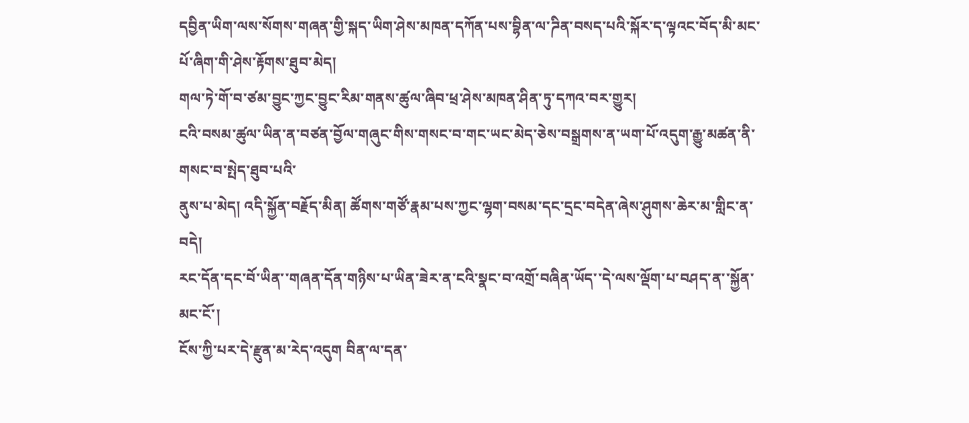དབྱིན་ཡིག་ལས་སོགས་གཞན་གྱི་སྐད་ཡིག་ཤེས་མཁན་དཀོན་པས་བྷིན་ལ་ཌིན་བསད་པའི་སྐོར་ད་ལྟའང་བོད་མི་མང་པོ་ཞིག་གི་ཤེས་རྟོགས་ཐུབ་མེད།
གལ་ཏེ་གོ་བ་ཙམ་བྱུང་ཀྱང་བྱུང་རིམ་གནས་ཚུལ་ཞིབ་ཕྲ་ཤེས་མཁན་ཤིན་ཏུ་དཀའ་བར་གྱུར།
ངའི་བསམ་ཚུལ་ཡིན་ན་བཙན་བྱོལ་གཞུང་གིས་གསང་བ་གང་ཡང་མེད་ཅེས་བསྒྲགས་ན་ཡག་པོ་འདུག་རྒྱུ་མཚན་ནི་གསང་བ་སྤེད་ཐུབ་པའི་
ནུས་པ་མེད། འདི་སྐྱོན་བརྗོད་མིན། ཚོགས་གཙོ་རྣམ་པས་ཀྱང་ལྷག་བསམ་དང་དྲང་བདེན་ཞེས་ཤུགས་ཆེར་མ་གླིང་ན་བདེ།
རང་དོན་དང་བོ་ཡིན་་གཞན་དོན་གཉིས་པ་ཡིན་ཟེར་ན་ངའི་སྣང་བ་འགྲོ་བཞིན་ཡོད་་དེ་ལས་ལྡོག་པ་བཤད་ན་་སྐྱོན་མང་ངོ་།
ངོས་ཀྱི་པར་དེ་རྫུན་མ་རེད་འདུག བིན་ལ་དན་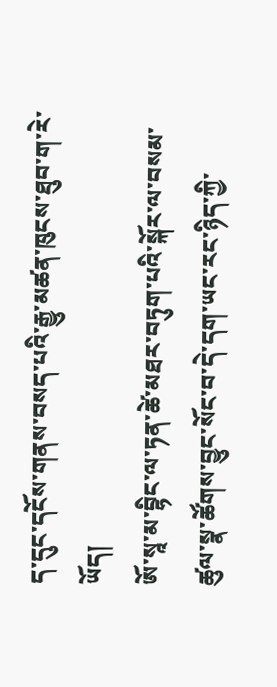ད་དུང་དངོས་གནས་བསད་པའི་རྒྱུ་མཚན་ཁུངས་ཐུབ་ག་རེ་ཡོད།
ཨོ་སཱ་མ་བྷིང་ལ་ཏན་ཚེ་མཐར་བཏུག་པའི་སྐོར་ལ་བསམ་ཚུལ་སྣ་ཚོགས་བྱུང་སོང་བ་དེ་དག་ཡང་རང་ཉིད་ཀྱི་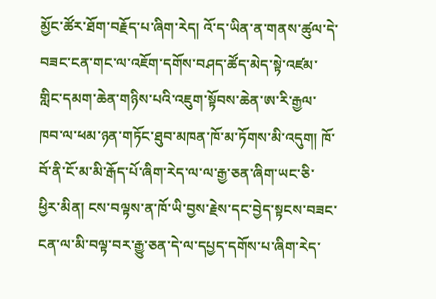མྱོང་ཚོར་ཐོག་བརྗོད་པ་ཞིག་རེད། འོ་ད་ཡིན་ན་གནས་ཚུལ་དེ་བཟང་ངན་གང་ལ་འཇོག་དགོས་བཤད་ཚོད་མེད་སྟེ་འཛམ་གླིང་དམག་ཆེན་གཉིས་པའི་འཇུག་སྟོབས་ཆེན་ཨ་རི་རྒྱལ་ཁབ་ལ་ཕམ་ཉན་གཏོང་ཐུབ་མཁན་ཁོ་མ་ཏོགས་མི་འདུག། ཁོ་བོ་ནི་ངོ་མ་མི་རྒོད་པོ་ཞིག་རེད་ལ་ལ་རྒྱ་ཅན་ཞིག་ཡང་ཅི་ཕྱིར་མིན། ངས་བལྟས་ན་ཁོ་ཡི་བྱས་རྗེས་དང་བྱེད་སྟངས་བཟང་ངན་ལ་མི་བལྟ་བར་རྒྱུ་ཅན་དེ་ལ་དཔྱད་དགོས་པ་ཞིག་རེད་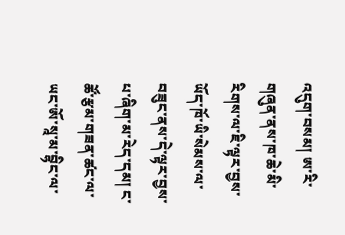འདུག་བསམ། ཨ་རི་གཞུན་ནས་ཁ་ཆེ་མི་རིགས་ལ་ཇི་ལྟར་བྱས་ཡོད་ཁོ་ཡི་སེམས་ལ་བཟུང་ནས་དེ་ལྟར་བྱས་པ་ཞིག་མ་རེད་དམ། ང་ཚོ་རྩམ་གཟན་ཚང་ལ་ཡང་ཨོ་སཱ་མ་བྷིང་ལ་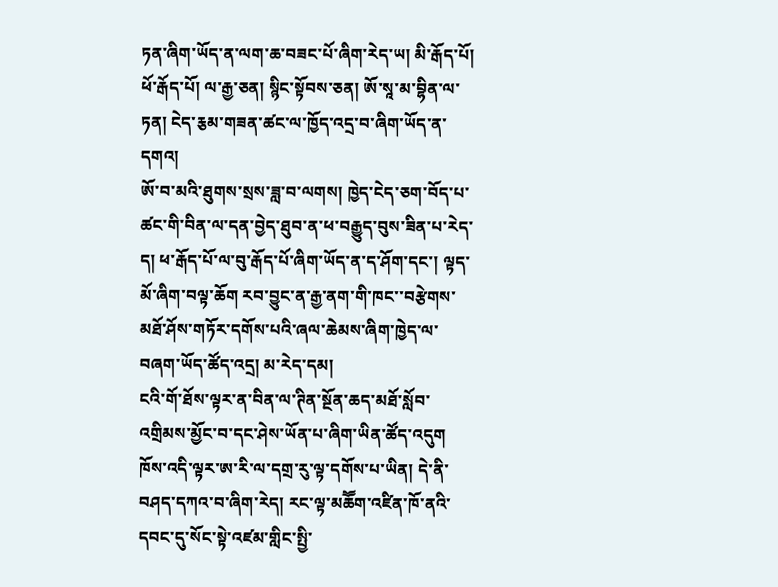ཏན་ཞིག་ཡོད་ན་ལག་ཆ་བཟང་པོ་ཞིག་རེད་ཡ། མི་རྒོད་པོ། ཕོ་རྒོད་པོ། ལ་རྒྱ་ཅན། སྙིང་སྟོབས་ཅན། ཨོ་སཱ་མ་བྷིན་ལ་ཏན། ངེད་རྕམ་གཟན་ཚང་ལ་ཁྱོད་འདྲ་བ་ཞིག་ཡོད་ན་དགའ།
ཨོ་བ་མའི་ཐུགས་སྲས་ཟླ་བ་ལགས། ཁྱེད་ངེད་ཅག་བོད་པ་ཚང་གི་བིན་ལ་དན་བྱེད་ཐུབ་ན་ཕ་བརྒྱུད་བུས་ཟིན་པ་རེད་ད། ཕ་རྒོད་པོ་ལ་བུ་རྒོད་པོ་ཞིག་ཡོད་ན་ད་ཤོག་དང་། ལྟད་མོ་ཞིག་བལྟ་ཆོག རབ་བྱུང་ན་རྒྱ་ནག་གི་ཁང་་བརྩེགས་མཐོ་ཤོས་གཏོར་དགོས་པའི་ཞལ་ཆེམས་ཞིག་ཁྱེད་ལ་བཞག་ཡོད་ཚོད་འདྲ། མ་རེད་དམ།
ངའི་གོ་ཐོས་ལྟར་ན་བིན་ལ་ཊིན་སྔོན་ཆད་མཐོ་སློབ་འགྲིམས་མྱོང་བ་དང་ཤེས་ཡོན་པ་ཞིག་ཡིན་ཚོད་འདུག ཁོས་འདི་ལྟར་ཨ་རི་ལ་དགྲ་རུ་ལྟ་དགོས་པ་ཡིན། དེ་ནི་བཤད་དཀའ་བ་ཞིག་རེད། རང་ལྟ་མཆཽག་འཛིན་ཁོ་ནའི་དབང་དུ་སོང་སྟེ་འཛམ་གླིང་སྤྱི་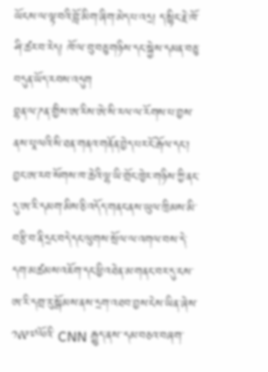ཡོངས་ལ་ལྟ་བའི་བློ་མིག་ཞིག་མེད་པ་འདྲ། ད་སྙིང་རྗེ་ཁོ་ཤི་ཚར་བ་རེད། ཁོ་ལ་བུ་བཅུ་གཉིས་དང་སྐྱེས་དམན་བཅུ་བདུན་ཡོད་རབས་འདུག
བྷན་ལ་ཌན་གྱིས་ཨ་རིས་ཨེ་སི་རལ་ལ་རོགས་པ་བྱས་ནས་པཱ་ལའི་སི་ཐན་གནའ་གནོན་བྱེད་པར་ངོ་རྒོལ་དང་། བྱང་ཨ་རབ་སོགས་ཁ་ཆེའི་ལྷ་ཡི་གྲོང་ཁྱེར་གཉིས་ཀྱི་ནང་དུ་ཨ་རི་དམག་མིས་ཅི་འདོད་གནང་ནས་ཡུལ་ཁྲིམས་མི་བརྩི་བ་ནི་དྲང་བདེ་དང་ལུགས་སྲོལ་ལ་འགལ་བས་དེ་དག་མཚམས་འཇོག་དང་ཕྱི་འཐེན་མ་གནང་བར་དུ་ངས་ཨ་རི་དགྲ་རུ་སྒོམས་ནས་དྲག་འཐབ་བྱས་ངེས་ཡིན་ཞེས་༡༩༩༧ལོའི་ CNN རྒྱུད་ནས་་དམ་བཅའ་བཞག་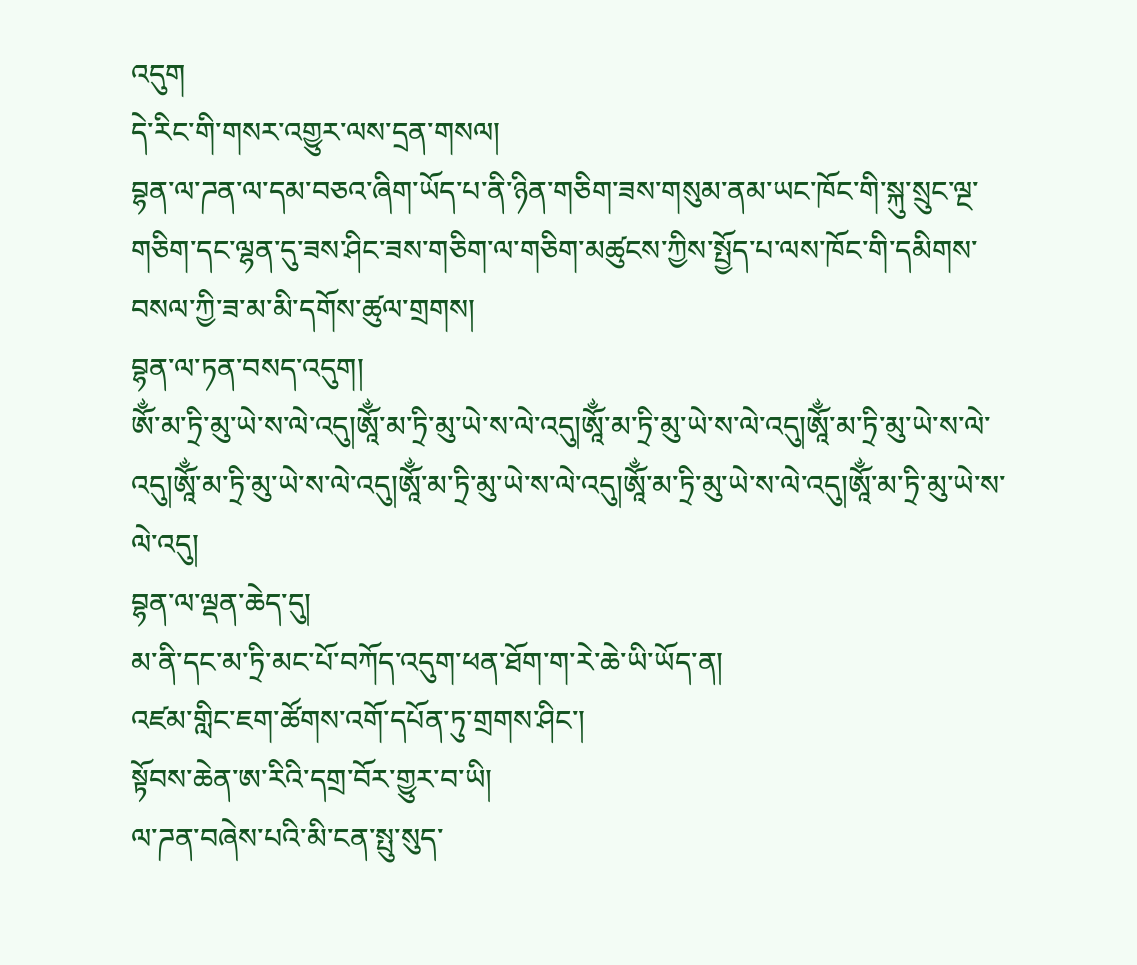འདུག
དེ་རིང་གི་གསར་འགྱུར་ལས་དྲན་གསལ།
བྷན་ལ་ཌན་ལ་དམ་བཅའ་ཞིག་ཡོད་པ་ནི་ཉིན་གཅིག་ཟས་གསུམ་ནམ་ཡང་ཁོང་གི་སྐུ་སྲུང་ལྔ་གཅིག་དང་ལྷན་དུ་ཟས་ཤིང་ཟས་གཅིག་ལ་གཅིག་མཚུངས་ཀྱིས་སྤྱོད་པ་ལས་ཁོང་གི་དམིགས་བསལ་ཀྱི་ཟ་མ་མི་དགོས་ཚུལ་གྲགས།
བྷན་ལ་ཏན་བསད་འདུག།
ཨོྂ་མ་ཏྲི་མུ་ཡེ་ས་ལེ་འདུ།ཨཱོྂ་མ་ཏྲི་མུ་ཡེ་ས་ལེ་འདུ།ཨཱོྂ་མ་ཏྲི་མུ་ཡེ་ས་ལེ་འདུ།ཨཱོྂ་མ་ཏྲི་མུ་ཡེ་ས་ལེ་འདུ།ཨཱོྂ་མ་ཏྲི་མུ་ཡེ་ས་ལེ་འདུ།ཨཱོྂ་མ་ཏྲི་མུ་ཡེ་ས་ལེ་འདུ།ཨཱོྂ་མ་ཏྲི་མུ་ཡེ་ས་ལེ་འདུ།ཨཱོྂ་མ་ཏྲི་མུ་ཡེ་ས་ལེ་འདུ།
བྷན་ལ་ལྡན་ཆེད་དུ།
མ་ནི་དང་མ་ཏྲི་མང་པོ་བཀོད་འདུག་ཕན་ཐོག་ག་རེ་ཆེ་ཡི་ཡོད་ན།
འཛམ་གླིང་ཇག་ཚོགས་འགོ་དཔོན་ཏུ་གྲགས་ཤིང་།
སྟོབས་ཆེན་ཨ་རིའི་དགྲ་བོར་གྱུར་བ་ཡི།
ལ་ཌན་བཞེས་པའི་མི་ངན་སྤུ་སུད་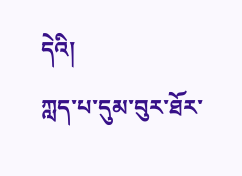དེའི།
ཀླད་པ་དུམ་བུར་ཐོར་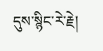དུས་སྙིང་རེ་རྗེ།